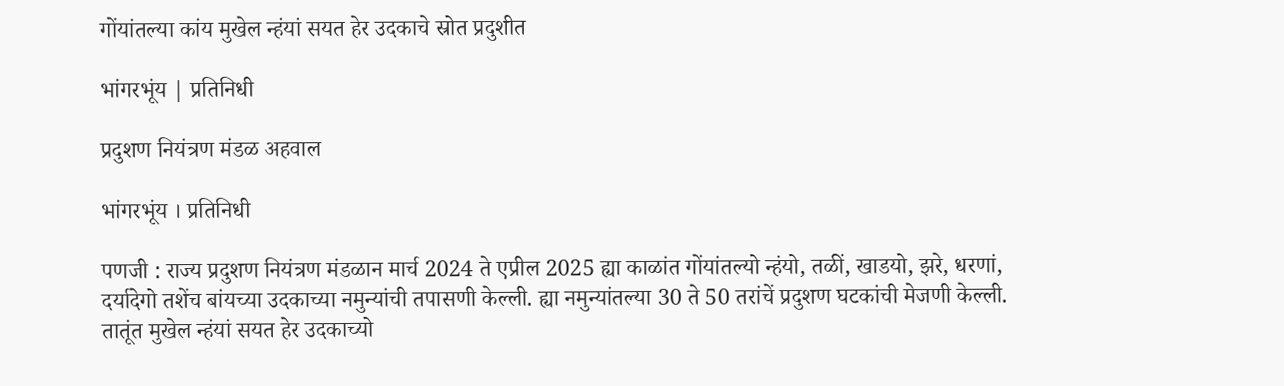गोंयांतल्या कांय मुखेल न्हंयां सयत हेर उदकाचे स्रोत प्रदुशीत

भांगरभूंय | प्रतिनिधी

प्रदुशण नियंत्रण मंडळ अहवाल

भांगरभूंय । प्रतिनिधी

पणजी : राज्य प्रदुशण नियंत्रण मंडळान मार्च 2024 ते एप्रील 2025 ह्या काळांत गोंयांतल्यो न्हंयो, तळीं, खाडयो, झरे, धरणां, दर्यादेगो तशेंच बांयच्या उदकाच्या नमुन्यांची तपासणी केल्ली. ह्या नमुन्यांतल्या 30 ते 50 तरांचें प्रदुशण घटकांची मेजणी केल्ली. तातूंत मुखेल न्हंयां सयत हेर उदकाच्यो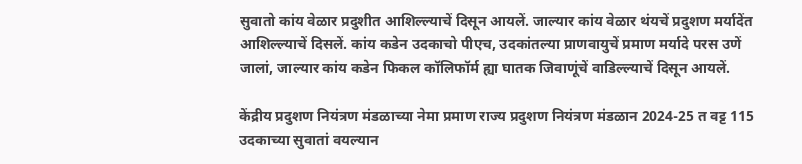सुवातो कांय वेळार प्रदुशीत आशिल्ल्याचें दिसून आयलें. जाल्यार कांय वेळार थंयचें प्रदुशण मर्यादेंत आशिल्ल्याचें दिसलें. कांय कडेन उदकाचो पीएच, उदकांतल्या प्राणवायुचें प्रमाण मर्यादे परस उणें जालां, जाल्यार कांय कडेन फिकल कॉलिफॉर्म ह्या घातक जिवाणूंचें वाडिल्ल्याचें दिसून आयलें.

केंद्रीय प्रदुशण नियंत्रण मंडळाच्या नेमा प्रमाण राज्य प्रदुशण नियंत्रण मंडळान 2024-25 त वट्ट 115 उदकाच्या सुवातां वयल्यान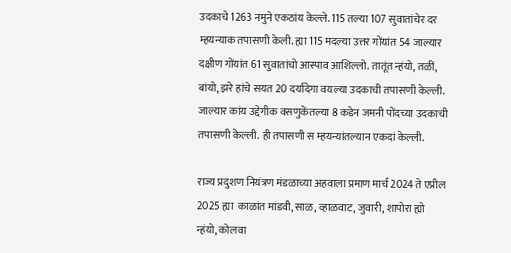उदकाचे 1263 नमुने एकठांय केल्ले. 115 तल्या 107 सुवातांचेर दर म्हयन्याक तपासणी केली. ह्या 115 मदल्या उत्तर गोंयांत 54 जाल्यार दक्षीण गोंयांत 61 सुवातांचो आस्पाव आशिल्लो. तातूंत न्हंयो, तळीं, बांयो, झरे हांचे सयत 20 दर्यादेगा वयल्या उदकाची तपासणी केल्ली. जाल्यार कांय उद्देगीक वसणुकेंतल्या 8 कडेन जमनी पोंदच्या उदकाची तपासणी केल्ली. ही तपासणी स म्हयन्यांतल्यान एकदां केल्ली.

राज्य प्रदुशण नियंत्रण मंडळाच्या अहवाला प्रमाण मार्च 2024 ते एप्रील 2025 ह्या  काळांत मांडवी, साळ, व्हाळवाट, जुवारी, शापोरा ह्यो न्हंयो, कोलवा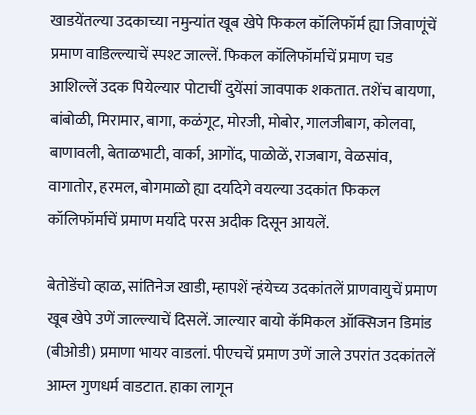खाडयेंतल्या उदकाच्या नमुन्यांत खूब खेपे फिकल कॉलिफॉर्म ह्या जिवाणूंचें प्रमाण वाडिल्ल्याचें स्पश्ट जाल्लें. फिकल कॉलिफॉर्माचें प्रमाण चड आशिल्लें उदक पियेल्यार पोटाचीं दुयेंसां जावपाक शकतात. तशेंच बायणा, बांबोळी, मिरामार, बागा, कळंगूट, मोरजी, मोबोर, गालजीबाग, कोलवा, बाणावली, बेताळभाटी, वार्का, आगोंद, पाळोळें, राजबाग, वेळसांव, वागातोर, हरमल, बोगमाळो ह्या दर्यादेगे वयल्या उदकांत फिकल कॉलिफॉर्माचें प्रमाण मर्यादे परस अदीक दिसून आयलें.

बेतोडेंचो व्हाळ, सांतिनेज खाडी, म्हापशें न्हंयेच्य उदकांतलें प्राणवायुचें प्रमाण खूब खेपे उणें जाल्ल्याचें दिसलें. जाल्यार बायो कॅमिकल ऑक्सिजन डिमांड (बीओडी) प्रमाणा भायर वाडलां. पीएचचें प्रमाण उणें जाले उपरांत उदकांतलें आम्ल गुणधर्म वाडटात. हाका लागून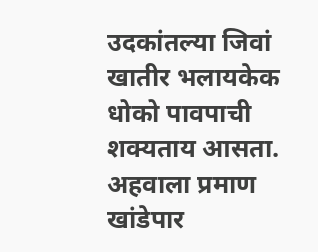उदकांतल्या जिवां खातीर भलायकेक धोको पावपाची शक्यताय आसता. अहवाला प्रमाण खांडेपार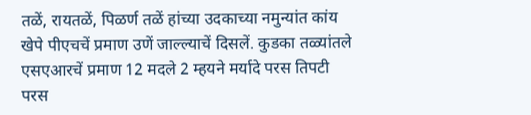तळें, रायतळें, पिळर्ण तळें हांच्या उदकाच्या नमुन्यांत कांय खेपे पीएचचें प्रमाण उणें जाल्ल्याचें दिसलें. कुडका तळ्यांतले एसएआरचें प्रमाण 12 मदले 2 म्हयने मर्यादे परस तिपटी परस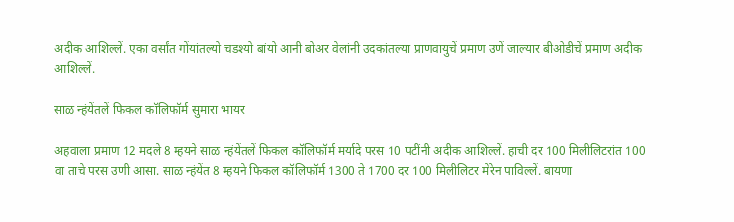अदीक आशिल्लें. एका वर्सांत गोंयांतल्यो चडश्यो बांयो आनी बोअर वेलांनी उदकांतल्या प्राणवायुचें प्रमाण उणें जाल्यार बीओडीचें प्रमाण अदीक आशिल्लें.

साळ न्हंयेंतलें फिकल कॉलिफॉर्म सुमारा भायर

अहवाला प्रमाण 12 मदले 8 म्हयने साळ न्हंयेंतलें फिकल कॉलिफॉर्म मर्यादे परस 10 पटींनी अदीक आशिल्लें. हाची दर 100 मिलीलिटरांत 100 वा ताचे परस उणी आसा. साळ न्हंयेंत 8 म्हयने फिकल कॉलिफॉर्म 1300 ते 1700 दर 100 मिलीलिटर मेरेन पाविल्लें. बायणा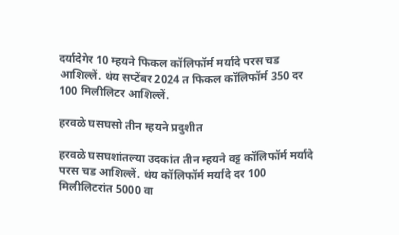दर्यादेगेर 10 म्हयने फिकल कॉलिफॉर्म मर्यादे परस चड आशिल्लें. थंय सप्टेंबर 2024 त फिकल कॉलिफॉर्म 350 दर 100 मिलीलिटर आशिल्लें.

हरवळे घसघसो तीन म्हयने प्रदुशीत

हरवळे घसघशांतल्या उदकांत तीन म्हयने वट्ट कॉलिफॉर्म मर्यादे परस चड आशिल्लें. थंय कॉलिफॉर्म मर्यादे दर 100 मिलीलिटरांत 5000 वा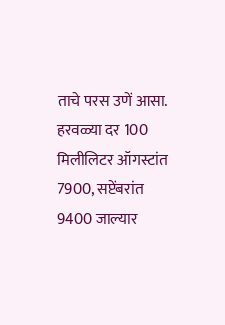ताचे परस उणें आसा. हरवळ्या दर 100 मिलीलिटर ऑगस्टांत 7900, सप्टेंबरांत 9400 जाल्यार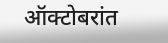ऑक्टोबरांत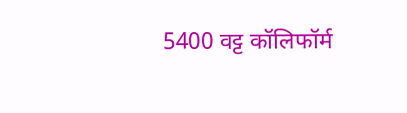5400 वट्ट कॉलिफॉर्म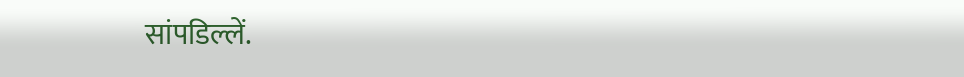सांपडिल्लें.